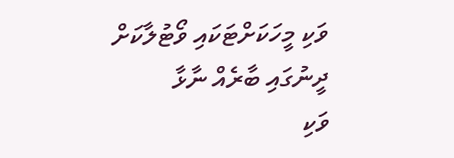ވަކި މީހަކަށްޓަކައި ވޯޓުލާކަށް ދީނުގައި ބާރެއް ނާޅާ
ވަކި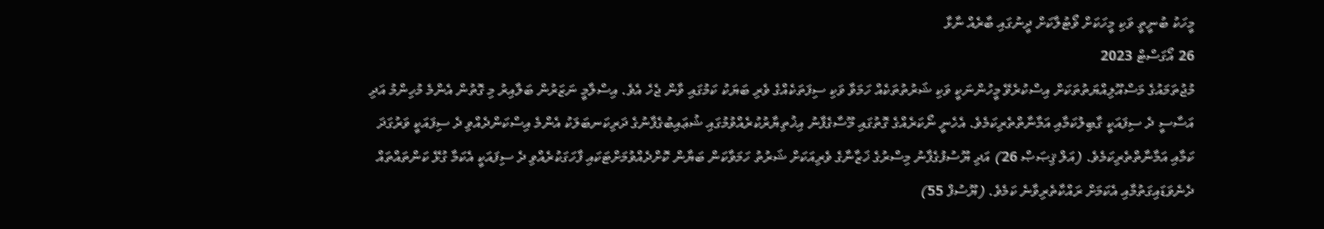މީހަކު ބުނީތީ ވަކި މީހަކަށް ވޯޓުލާކަށް ދީނުގައި ބާރެއް ނާޅާ
26 އޯގަސްޓް 2023
މުޖުތަމައުގެ މަސްއޫލިއްޔަތުތަކަށް އިސްކުރެވޭ މީހުންނަކީ ވަކި ޝަރުތުތަކެއް ހަމަވާ ވަކި ސިފަތަކެއްގެ ވެރި ބަޔަކު ކަމުގައި ވާން ޖެހެ އެވެ. އިސްލާމީ ނަޒަރުން ބަލާއިރު މި ގޮތުން އެންމެ މުހިންމު އަދި އަސާސީ ދެ ސިފައަކީ ގާބިލުކަމާއި އަމާނާތްތެރިކަމެވެ. އެހެނީ ނޯކަރެއްގެ ގޮތުގައި މޫސާގެފާނު އިޚުތިޔާރުކުރެއްވުމުގައި ޝުޢައިބުގެފާނުގެ ދަރިކަނބަލަކު އެންމެ އިސްކަންދެއްވި ދެ ސިފައަކީ ވަރުގަދަ ކަމާއި އަމާނާތްތެރިކަމެވެ. (އަލް ޤިޞަޞް 26) އަދި ޔޫސުފުގެފާނު މިސްރުގެ ޚަޒާނާގެ ވެރިއަކަށް ޝަރުތު ހަމަވާކަން ބަޔާން ކޮށްދެއްވުމަށްޓަކައި ފާހަގަކުރެއްވި ދެ ސިފައަކީ އެކަމާ ގުޅޭ ކަންތައްތައް ދެނެވަޑައިގަތުމާއި އެކަމަށް ރައްކާތެރިވާނެ ކަމެވެ. (ޔޫސުފް 55)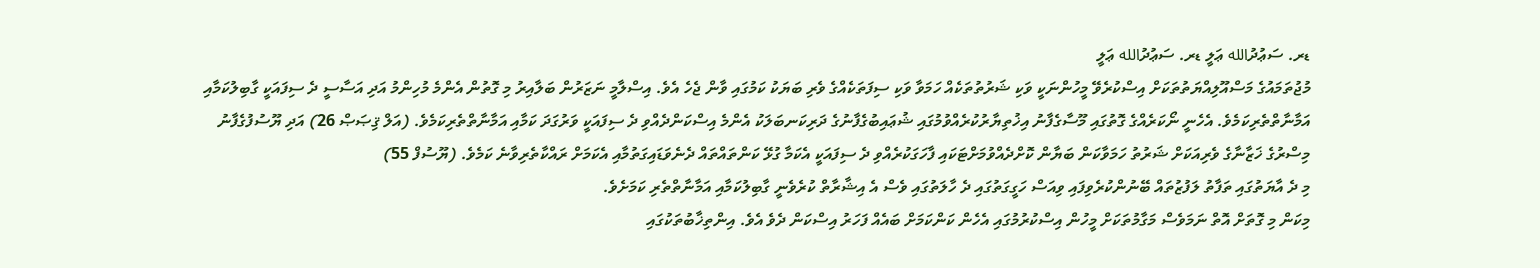ޑރ. ސަޢުދުالله ޢަލީ ޑރ. ސަޢުދުالله ޢަލީ
މުޖުތަމައުގެ މަސްއޫލިއްޔަތުތަކަށް އިސްކުރެވޭ މީހުންނަކީ ވަކި ޝަރުތުތަކެއް ހަމަވާ ވަކި ސިފަތަކެއްގެ ވެރި ބަޔަކު ކަމުގައި ވާން ޖެހެ އެވެ. އިސްލާމީ ނަޒަރުން ބަލާއިރު މި ގޮތުން އެންމެ މުހިންމު އަދި އަސާސީ ދެ ސިފައަކީ ގާބިލުކަމާއި އަމާނާތްތެރިކަމެވެ. އެހެނީ ނޯކަރެއްގެ ގޮތުގައި މޫސާގެފާނު އިޚުތިޔާރުކުރެއްވުމުގައި ޝުޢައިބުގެފާނުގެ ދަރިކަނބަލަކު އެންމެ އިސްކަންދެއްވި ދެ ސިފައަކީ ވަރުގަދަ ކަމާއި އަމާނާތްތެރިކަމެވެ. (އަލް ޤިޞަޞް 26) އަދި ޔޫސުފުގެފާނު މިސްރުގެ ޚަޒާނާގެ ވެރިއަކަށް ޝަރުތު ހަމަވާކަން ބަޔާން ކޮށްދެއްވުމަށްޓަކައި ފާހަގަކުރެއްވި ދެ ސިފައަކީ އެކަމާ ގުޅޭ ކަންތައްތައް ދެނެވަޑައިގަތުމާއި އެކަމަށް ރައްކާތެރިވާނެ ކަމެވެ. (ޔޫސުފް 55)
މި ދެ އާޔަތުގައި ތަފާތު ލަފުޒުތައް ބޭނުންކުރެވިފައި ވިއަސް ހަގީގަތުގައި ދެ ހާލަތުގައި ވެސް އެ އިޝާރާތް ކުރެވެނީ ގާބިލުކަމާއި އަމާނާތްތެރި ކަމަށެވެ.
މިކަން މި ގޮތަށް އޮތް ނަމަވެސް މަގާމުތަކަށް މީހުން އިސްކުރުމުގައި އެހެން ކަންކަމަށް ބައެއް ފަހަރު އިސްކަން ދެވެ އެވެ. އިންތިޚާބުތަކުގައި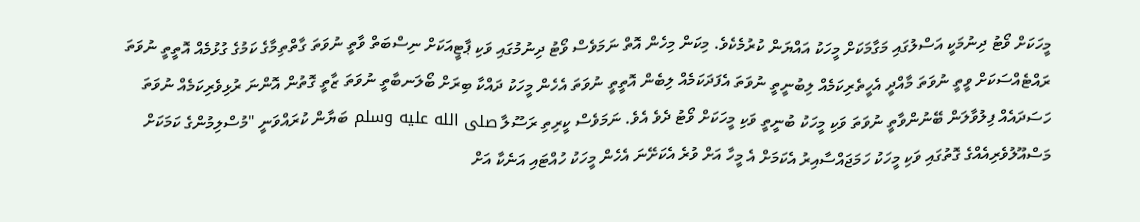މީހަކަށް ވޯޓު ދިނުމަކީ އަސްލުގައި މަގާމަކަށް މީހަކު އައްޔަން ކުރުމެކެވެ. މިކަން މިހެން އޮތް ނަމަވެސް ވޯޓު ދިނުމުގައި ވަކި ޕާޓީއަކަށް ނިސްބަތް ވާތީ ނުވަތަ ގާތްތިމާގެ ކަމުގެ ގުޅުމެއް އޮތީތީ ނުވަތަ ރައްޓެއްސަކަށް ވީތީ ނުވަތަ މާއްދީ އެހީތެރިކަމެއް ލިބުނީތީ ނުވަތަ އެފަދަކަމެއް ލިބެން އޮތީތީ ނުވަތަ އެހެން މީހަކު ދައްކާ ބިރަށް ބޯލަނބާތީ ނުވަތަ ޒާތީ ގޮތުން އޮންނަ ރުޅިވެރިކަމެއް ނުވަތަ ހަސަދައެއް ފިލުވާލަން ބޭނުންވާތީ ނުވަތަ ވަކި މީހަކު ބުނީތީ ވަކި މީހަކަށް ވޯޓު ދެވެ އެވެ. ނަމަވެސް ކީރިތި ރަސޫލާ صلى الله عليه وسلم ބަޔާން ކުރައްވަނީ "މުސްލިމުންގެ ކަމަކަށް މަސްއޫލުވެރިއެއްގެ ގޮތުގައި ވަކި މީހަކު ހަމަޖައްސާއިރު އެކަމަށް އެ މީހާ އަށް ވުރެ އެކަށޭނަ އެހެން މީހަކު ހުއްޓައި އަނެކާ އަށް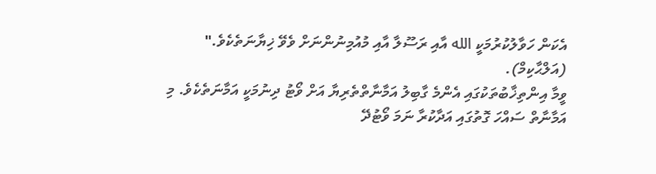އެކަން ހަވާލުކުރުމަކީ الله އާއި ރަސޫލާ އާއި މުއުމިނުންނަށް ވެވޭ ޚިޔާނަތެކެވެ." (އަލްޙާކިމް).
ވީމާ އިންތިޚާބުތަކުގައި އެންމެ ގާބިލު އަމާނާތްތެރިޔާ އަށް ވޯޓު ދިނުމަކީ އަމާނަތެކެވެ. މި އަމާނާތް ސައްހަ ގޮތުގައި އަދާކުރާ ނަމަ ވޯޓުދޭ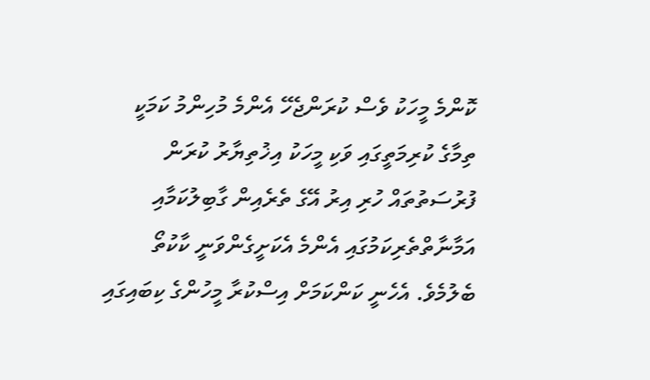ކޮންމެ މީހަކު ވެސް ކުރަންޖެހޭ އެންމެ މުހިންމު ކަމަކީ ތިމާގެ ކުރިމަތީގައި ވަކި މީހަކު އިޚުތިޔާރު ކުރަން ފުރުސަތުތައް ހުރި އިރު އޭގެ ތެރެއިން ގާބިލުކަމާއި އަމާނާތްތެރިކަމުގައި އެންމެ އެކަށީގެންވަނީ ކާކުތޯ ބެލުމެވެ. އެހެނީ ކަންކަމަށް އިސްކުރާ މީހުންގެ ކިބައިގައި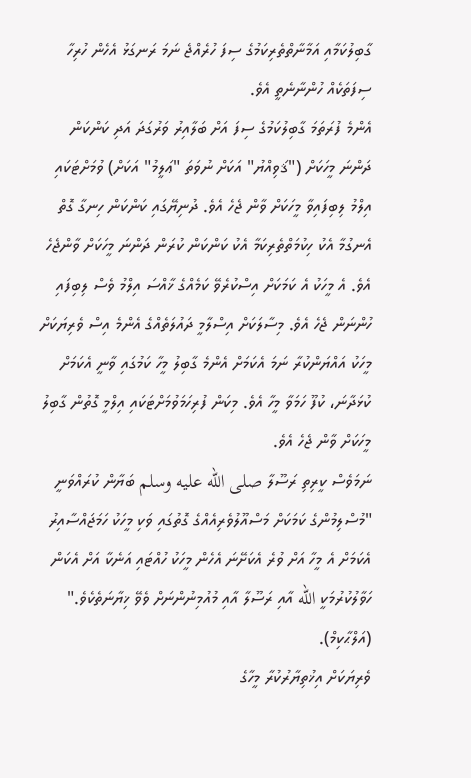ގާބިލުކަމާއި އަމާނާތްތެރިކަމުގެ ސިފަ ހުރެއްޖެ ނަމަ ރަނގަޅު އެހެން ހުރިހާ ސިފަތަކެއް ހުންނާނެތީ އެވެ.
އެންމެ ފުރަތަމަ ގާބިލުކަމުގެ ސިފަ އަށް ބަލާއިރު ވަރުގަދަ އަދި ކަންކަން ދަންނަ މީހަކަށް ("ޤަވިއްޔު" އަކަށް ނުވަތަ "ޢަލީމު" އަކަށް) ވުމަށްޓަކައި އިލްމު ލިބިފައިވާ މީހަކަށް ވާން ޖެހެ އެވެ. ދުނިޔޭގައި ކަންކަން ހިނގާ ގޮތް އެނގުމާ އެކު ހިކުމަތްތެރިކަމާ އެކު ކަންކަން ކުރަން ދަންނަ މީހަކަށް ވާންޖެހެ އެވެ. އެ މީހަކު އެ ކަމަކަށް އިސްކުރެވޭ ކަމެއްގެ ޚާއްސަ އިލްމު ވެސް ލިބިފައި ހުންނަން ޖެހެ އެވެ. މިސާލަކަށް އިސްލާމީ ދައުލަތެއްގެ އެންމެ އިސް ވެރިޔަކަށް މީހަކު އައްޔަންކުރާ ނަމަ އެކަމަށް އެންމެ ގާބިލު މީހާ ކަމުގައި ވާނީ އެކަމަށް ކުޅަދާނަ، ކުފޫ ހަމަވާ މީހާ އެވެ. މިކަން ފުރިހަމަވުމަށްޓަކައި އިލްމީ ގޮތުން ގާބިލު މީހަކަށް ވާން ޖެހެ އެވެ.
ނަމަވެސް ކީރިތި ރަސޫލާ صلى الله عليه وسلم ބަޔާން ކުރައްވަނީ "މުސްލިމުންގެ ކަމަކަށް މަސްއޫލުވެރިއެއްގެ ގޮތުގައި ވަކި މީހަކު ހަމަޖައްސާއިރު އެކަމަށް އެ މީހާ އަށް ވުރެ އެކަށޭނަ އެހެން މީހަކު ހުއްޓައި އަނެކާ އަށް އެކަން ހަވާލުކުރުމަކީ الله އާއި ރަސޫލާ އާއި މުއުމިނުންނަށް ވެވޭ ޚިޔާނަތެކެވެ." (އަލްޙާކިމް).
ވެރިޔަކަށް އިޚުތިޔާރުކުރާ މީހާގެ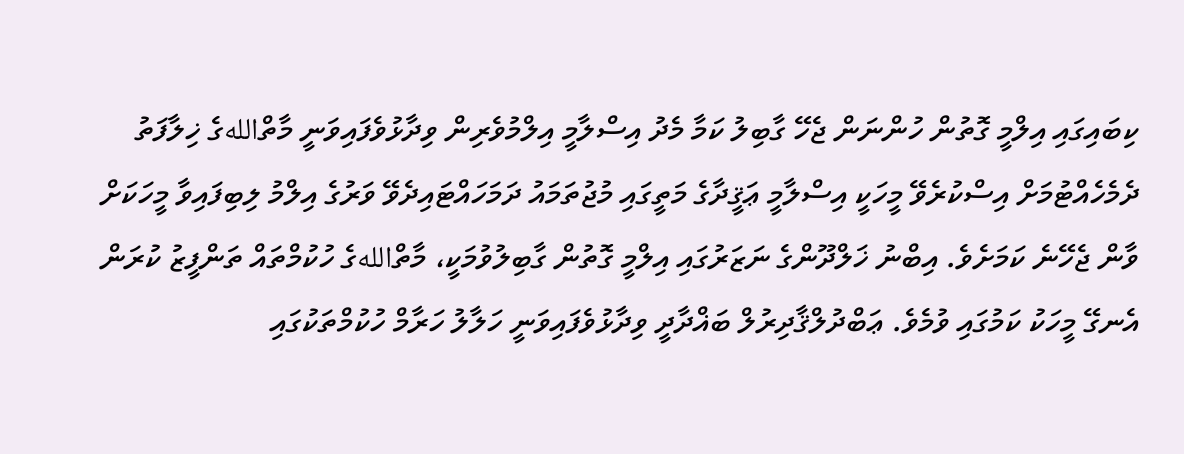ކިބައިގައި އިލްމީ ގޮތުން ހުންނަން ޖެހޭ ގާބިލު ކަމާ މެދު އިސްލާމީ އިލްމުވެރިން ވިދާޅުވެފައިވަނީ މާތްاللهގެ ޚިލާފަތު ދެމެހެއްޓުމަށް އިސްކުރެވޭ މީހަކީ އިސްލާމީ ޢަޤީދާގެ މަތީގައި މުޖުތަމައު ދަމަހައްޓައިދެވޭ ވަރުގެ އިލްމު ލިބިފައިވާ މީހަކަށް ވާން ޖެހޭނެ ކަމަށެވެ. އިބްނު ޚަލްދޫންގެ ނަޒަރުގައި އިލްމީ ގޮތުން ގާބިލުވުމަކީ، މާތްاللهގެ ހުކުމްތައް ތަންފީޒު ކުރަން އެނގޭ މީހަކު ކަމުގައި ވުމެވެ. ޢަބްދުލްޤާދިރުލް ބަޣްދާދީ ވިދާޅުވެފައިވަނީ ހަލާލު ހަރާމް ހުކުމްތަކުގައި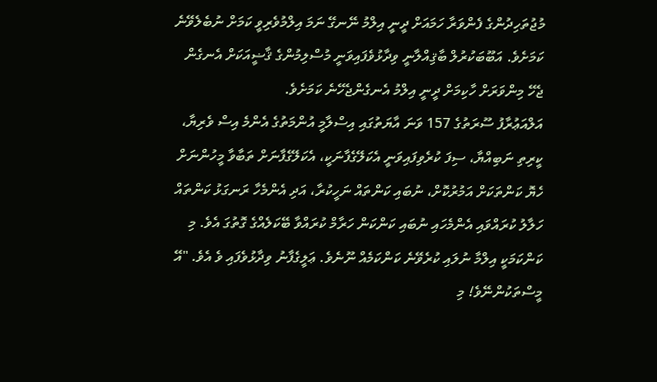މުޖުތަހިދުންގެ ފެންވަރާ ހަމައަށް ދީނީ އިލްމު ނޭނގޭ ނަމަ އިލްމުވެރިވީ ކަމަށް ނުބެލެވޭނެ ކަމަށެވެ. އަބޫބަކުރުލް ބާޤިއްލާނީ ވިދާޅުވެފައިވަނީ މުސްލިމުންގެ ޤާޟީއަކަށް އެނގެން ޖެހޭ މިންވަރަށް ހާކިމަށް ދީނީ އިލްމު އެނގެންޖެހޭނެ ކަމަށެވެ.
އަލްއަޢުރާފު ސޫރަތުގެ 157 ވަނަ އާޔަތުގައި އިސްލާމީ އުންމަތުގެ އެންމެ އިސް ވެރިޔާ، ކީރިތި ނަބިއްޔާ، ސިފަ ކުރެވިފައިވަނީ އެކަލޭގެފާނަކީ، އެކަލޭގެފާނަށް ތަބާވާ މީހުންނަށް ހެޔޮ ކަންތަކަށް އަމުރުކޮށް، ނުބައި ކަންތައް ނަހީކުރާ، އަދި އެންމެހާ ރަނގަޅު ކަންތައް ހަލާލު ކުރައްވައި އެންމެހައި ނުބައި ކަންކަން ހަރާމް ކުރައްވާ ބޭކަލެއްގެ ގޮތުގަ އެވެ. މި ކަންކަމަކީ އިލްމާ ނުލައި ކުރެވޭނެ ކަންކަމެއް ނޫނެވެ. ޢަލީގެފާނު ވިދާޅުވެފައި ވެ އެވެ. "އޭ މީސްތަކުންނޭވެ! މި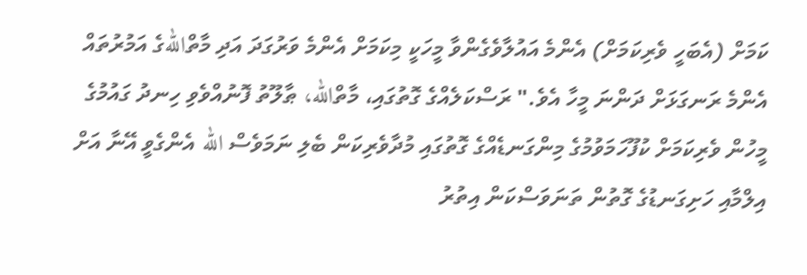ކަމަށް (އެބަހީ ވެރިކަމަށް) އެންމެ އައުލާވެގެންވާ މީހަކީ މިކަމަށް އެންމެ ވަރުގަދަ އަދި މާތްاللهގެ އަމުރުތައް އެންމެ ރަނގަޅަށް ދަންނަ މީހާ އެވެ." ރަސްކަލެއްގެ ގޮތުގައި، މާތްالله، ޠާލޫތު ފޮނުއްވެވި ހިނދު ގައުމުގެ މީހުން ވެރިކަމަށް ކުފޫހަމަވުމުގެ މިންގަނޑެއްގެ ގޮތުގައި މުދާވެރިކަން ބެލި ނަމަވެސް الله އެންގެވީ އޭނާ އަށް އިލްމާއި ހަށިގަނޑުގެ ގޮތުން ތަނަވަސްކަން އިތުރު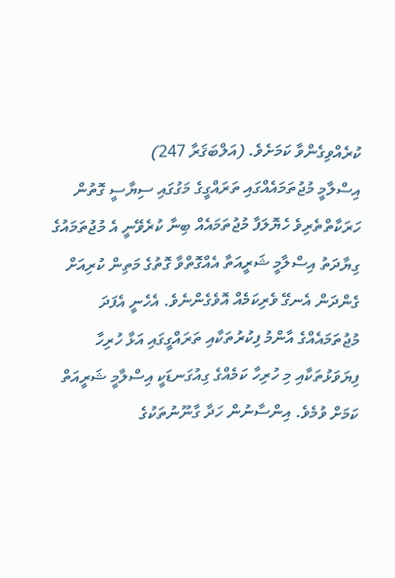ކުރެއްވިގެންވާ ކަމަށެވެ. (އަލްބަޤަރާ 247)
އިސްލާމީ މުޖުތަމައެއްގައި ތަރައްގީގެ މަގުގައި ސިޔާސީ ގޮތުން ހަރަކާތްތެރިވެ ހެޔޮލަފާ މުޖުތަމައެއް ބިނާ ކުރެވޭނީ އެ މުޖުތަމައުގެ ގިޔާދަތު އިސްލާމީ ޝަރީއަތާ އެއްގޮތްވާ ގޮތުގެ މަތިން ކުރިއަށް ގެންދަން އެނގޭ ވެރިކަމެއް އޮވެގެންނެވެ. އެހެނީ އެފަދަ މުޖުތަމައެއްގެ އާންމު ފިކުރުތަކާއި ތަރައްގީގައި އަޅާ ހުރިހާ ފިޔަވަޅުތަކާއި މި ހުރިހާ ކަމެއްގެ ގިއުގަނޑަކީ އިސްލާމީ ޝަރީއަތް ކަމަށް ވުމެވެ. އިންސާނުން ހަދާ ގާނޫނުތަކުގެ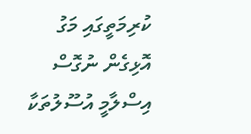ކުރިމަތީގައި މަގު އޮޅިގެން ނުގޮސް އިސްލާމީ އުސޫލުތަކާ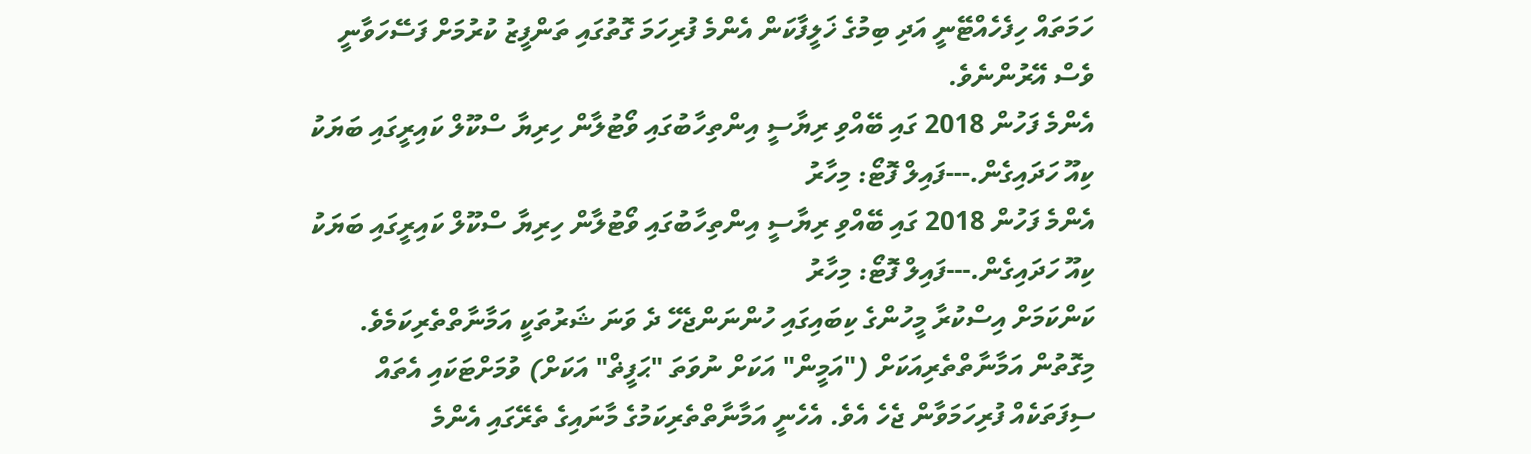ހަމަތައް ހިފެހެއްޓޭނީ އަދި ބިމުގެ ޚަލީފާކަން އެންމެ ފުރިހަމަ ގޮތުގައި ތަންފީޒު ކުރުމަށް ފަސޭހަވާނީ ވެސް އޭރުންނެވެ.
އެންމެ ފަހުން 2018 ގައި ބޭއްވި ރިޔާސީ އިންތިހާބުގައި ވޯޓުލާން ހިރިޔާ ސްކޫލް ކައިރީގައި ބަޔަކު ކިއޫ ހަދައިގެން.---ފައިލް ފޮޓޯ: މިހާރު
އެންމެ ފަހުން 2018 ގައި ބޭއްވި ރިޔާސީ އިންތިހާބުގައި ވޯޓުލާން ހިރިޔާ ސްކޫލް ކައިރީގައި ބަޔަކު ކިއޫ ހަދައިގެން.---ފައިލް ފޮޓޯ: މިހާރު
ކަންކަމަށް އިސްކުރާ މީހުންގެ ކިބައިގައި ހުންނަންޖެހޭ ދެ ވަނަ ޝަރުތަކީ އަމާނާތްތެރިކަމެވެ. މިގޮތުން އަމާނާތްތެރިއަކަށް ("އަމީން" އަކަށް ނުވަތަ "ޙަފީޡް" އަކަށް) ވުމަށްޓަކައި އެތައް ސިފަތަކެއް ފުރިހަމަވާން ޖެހެ އެވެ. އެހެނީ އަމާނާތްތެރިކަމުގެ މާނައިގެ ތެރޭގައި އެންމެ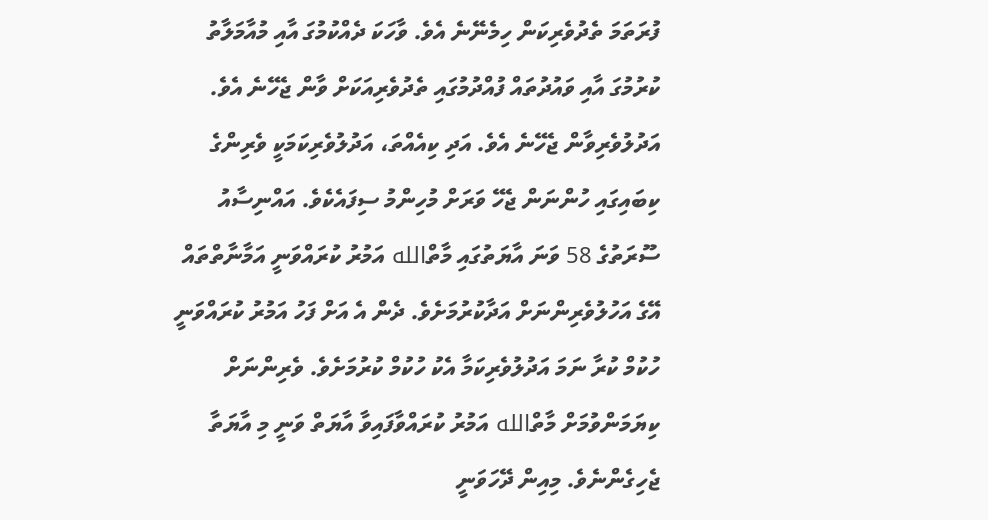ފުރަތަމަ ތެދުވެރިކަން ހިމެނޭނެ އެވެ. ވާހަކަ ދެއްކުމުގަ އާއި މުއާމަލާތު ކުރުމުގަ އާއި ވައުދުތައް ފުއްދުމުގައި ތެދުވެރިއަކަށް ވާން ޖެހޭނެ އެވެ. އަދުލުވެރިވާން ޖެހޭނެ އެވެ. އަދި ކިއެއްތަ، އަދުލުވެރިކަމަކީ ވެރިންގެ ކިބައިގައި ހުންނަން ޖެހޭ ވަރަށް މުހިންމު ސިފައެކެވެ. އައްނިސާއު ސޫރަތުގެ 58 ވަނަ އާޔަތުގައި މާތްالله އަމުރު ކުރައްވަނީ އަމާނާތްތައް އޭގެ އަހުލުވެރިންނަށް އަދާކުރުމަށެވެ. ދެން އެ އަށް ފަހު އަމުރު ކުރައްވަނީ ހުކުމް ކުރާ ނަމަ އަދުލުވެރިކަމާ އެކު ހުކުމް ކުރުމަށެވެ. ވެރިންނަށް ކިޔަމަންވުމަށް މާތްالله އަމުރު ކުރައްވާފައިވާ އާޔަތް ވަނީ މި އާޔަތާ ޖެހިގެންނެވެ. މިއިން ދޭހަވަނީ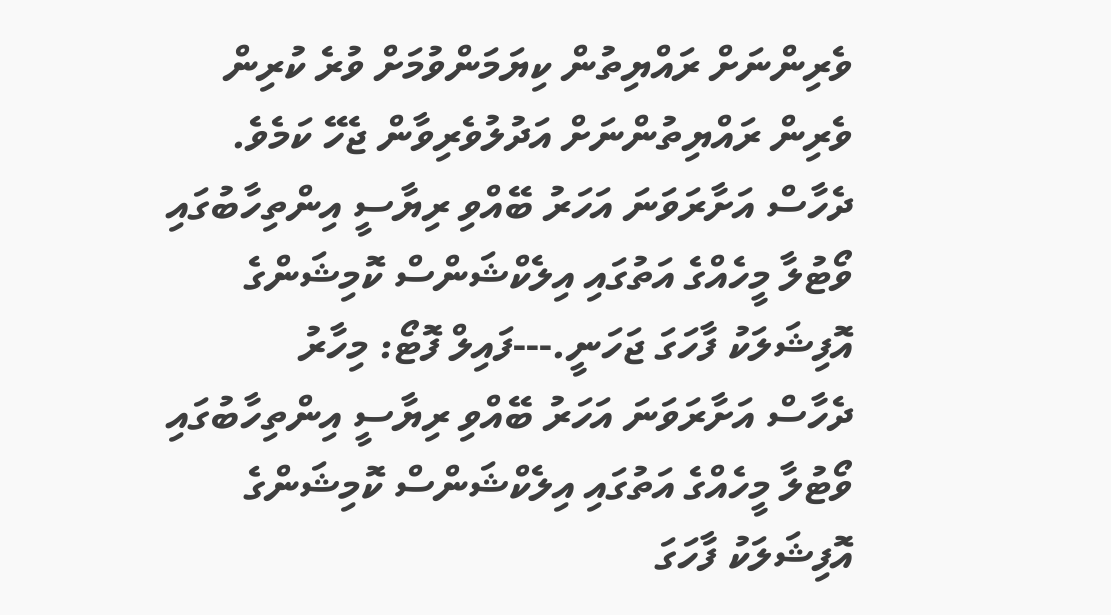ވެރިންނަށް ރައްޔިތުން ކިޔަމަންވުމަށް ވުރެ ކުރިން ވެރިން ރައްޔިތުންނަށް އަދުލުވެރިވާން ޖެހޭ ކަމެވެ.
ދެހާސް އަށާރަވަނަ އަހަރު ބޭއްވި ރިޔާސީ އިންތިހާބުގައި ވޯޓުލާ މީހެއްގެ އަތުގައި އިލެކްޝަންސް ކޮމިޝަންގެ އޮފިޝަލަކު ފާހަގަ ޖަހަނީ.---ފައިލް ފޮޓޯ: މިހާރު
ދެހާސް އަށާރަވަނަ އަހަރު ބޭއްވި ރިޔާސީ އިންތިހާބުގައި ވޯޓުލާ މީހެއްގެ އަތުގައި އިލެކްޝަންސް ކޮމިޝަންގެ އޮފިޝަލަކު ފާހަގަ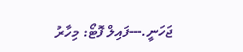ޖަހަނީ.---ފައިލް ފޮޓޯ: މިހާރު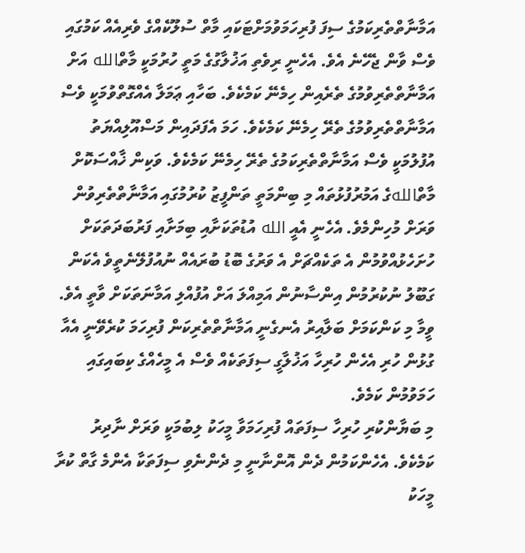އަމާނާތްތެރިކަމުގެ ސިފަ ފުރިހަމަވުމަށްޓަކައި މާތް ސުލޫކެއްގެ ވެރިއެއް ކަމުގައި ވެސް ވާން ޖެހޭނެ އެވެ. އެހެނީ ރިވެތި އަޚުލާގުގެ މަތީ ހުރުމަކީ މާތްالله އަށް އަމާނާތްތެރިވުމުގެ ތެރެއިން ހިމެނޭ ކަމެކެވެ. ބަހާއި ޢަމަލާ އެއްގޮތްވުމަކީ ވެސް އަމާނާތްތެރިވުމުގެ ތެރޭ ހިމެނޭ ކަމެކެވެ. ހަމަ އެފަދައިން މަސްއޫލިއްޔަތު އުފުލުމަކީ ވެސް އަމާނާތްތެރިކަމުގެ ތެރޭ ހިމެނޭ ކަމެކެވެ. ވަކިން ޚާއްސަކޮށް މާތްاللهގެ އަމުރުފުޅުތައް މި ބިންމަތީ ތަންފީޒު ކުރުމުގައި އަމާނާތްތެރިވުން ވަރަށް މުހިންމެވެ. އެހެނީ އެއީ الله އުޑުތަކަށާއި ބިމަށާއި ފަރުބަދަތަކަށް ހުށަހެޅުއްވުމުން އެ ތަކެއްޗަށް އެ ވަރުގެ ބޮޑު ބުރައެއް ނުއުފުލޭނެތީވެ އެކަން ގަބޫލު ނުކުރުމުން އިންސާނުން އަމިއްލަ އަށް އުފުއްލި އަމާނަތަކަށް ވާތީ އެވެ. ވީމާ މި ކަންކަމަށް ބަލާއިރު އެނގެނީ އަމާނާތްތެރިކަން ފުރިހަމަ ކުރެވޭނީ އެއާ ގުޅުން ހުރި އެހެން ހުރިހާ އަޚުލާގީ ސިފަތަކެއް ވެސް އެ މީހެއްގެ ކިބައިގައި ހަމަވުމުން ކަމެވެ.
މި ބަޔާންކުރި ހުރިހާ ސިފަތައް ފުރިހަމަވާ މީހަކު ލިބުމަކީ ވަރަށް ނާދިރު ކަމެކެވެ. އެހެންކަމުން ދެން އޮންނާނީ މި ދެންނެވި ސިފަތަކާ އެންމެ ގާތް ކުރާ މީހަކު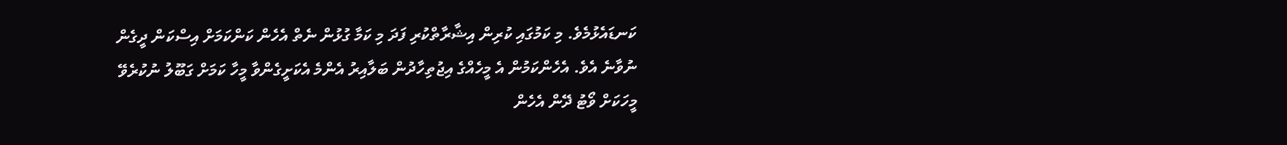ކަނޑައެޅުމެވެ. މި ކަމުގައި ކުރިން އިޝާރާތްކުރި ފަދަ މި ކަމާ ގުޅުން ނެތް އެހެން ކަންކަމަށް އިސްކަން ދީގެން ނުވާނެ އެވެ. އެހެންކަމުން އެ މީހެއްގެ އިޖުތިހާދުން ބަލާއިރު އެންމެ އެކަށީގެންވާ މީހާ ކަމަށް ގަބޫލު ނުކުރެވޭ މީހަކަށް ވޯޓު ދޭން އެހެން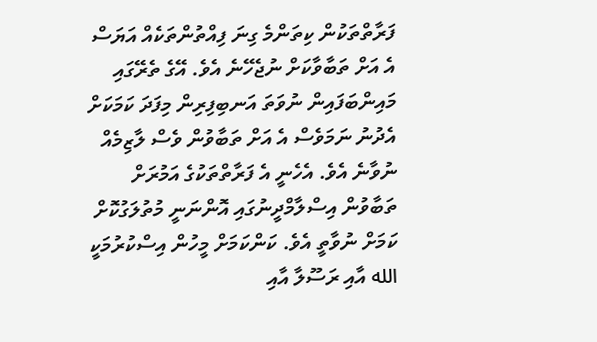ފަރާތްތަކުން ކިތަންމެ ގިނަ ފިއްތުންތަކެއް އަޔަސް އެ އަށް ތަބާވާކަށް ނުޖެހޭނެ އެވެ. އޭގެ ތެރޭގައި މައިންބަފައިން ނުވަތަ އަނބިފިރިން މިފަދަ ކަމަކަށް އެދުނު ނަމަވެސް އެ އަށް ތަބާވުން ވެސް ލާޒިމެއް ނުވާނެ އެވެ. އެހެނީ އެ ފަރާތްތަކުގެ އަމުރަށް ތަބާވުން އިސްލާމްދީނުގައި އޮންނަނީ މުތުލަގުކޮށް ކަމަށް ނުވާތީ އެވެ. ކަންކަމަށް މީހުން އިސްކުރުމަކީ الله އާއި ރަސޫލާ އާއި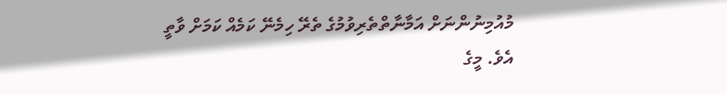މުއުމިނުންނަށް އަމާނާތްތެރިވުމުގެ ތެރޭ ހިމެނޭ ކަމެއް ކަމަށް ވާތީ އެވެ. މީގެ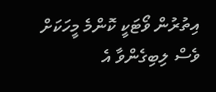އިތުރުން ވޯޓަކީ ކޮންމެ މީހަކަށް ވެސް ލިބިގެންވާ އެ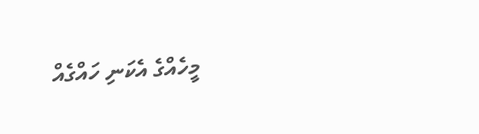މީހެއްގެ އެކަނި ހައްގެއް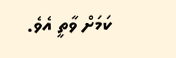ކަމަށް ވާތީ އެވެ.